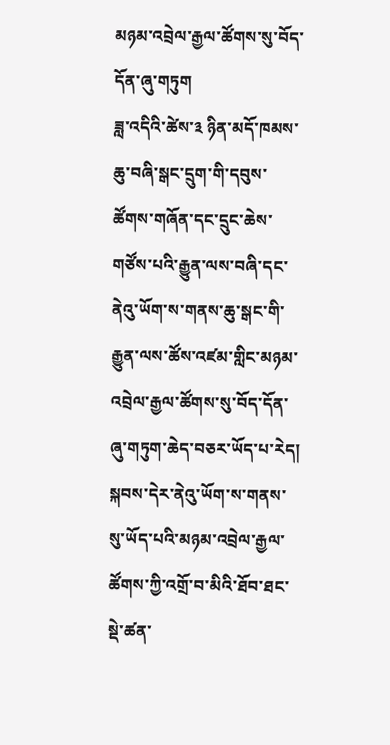མཉམ་འབྲེལ་རྒྱལ་ཚོགས་སུ་བོད་དོན་ཞུ་གཏུག
ཟླ་འདིའི་ཚེས་༣ ཉིན་མདོ་ཁམས་ཆུ་བཞི་སྒང་དྲུག་གི་དབུས་ཚོགས་གཞོན་དང་དྲུང་ཆེས་གཙོས་པའི་རྒྱུན་ལས་བཞི་དང་ནེའུ་ཡོག་ས་གནས་ཆུ་སྒང་གི་རྒྱུན་ལས་ཚོས་འཛམ་གླིང་མཉམ་འབྲེལ་རྒྱལ་ཚོགས་སུ་བོད་དོན་ཞུ་གཏུག་ཆེད་བཅར་ཡོད་པ་རེད།
སྐབས་དེར་ནེའུ་ཡོག་ས་གནས་སུ་ཡོད་པའི་མཉམ་འབྲེལ་རྒྱལ་ཚོགས་ཀྱི་འགྲོ་བ་མིའི་ཐོབ་ཐང་སྡེ་ཚན་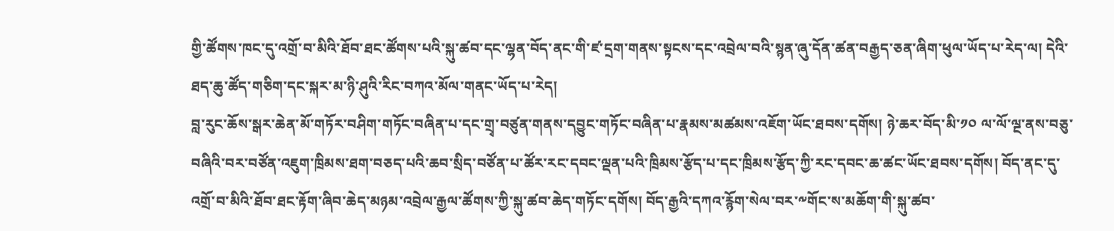གྱི་ཚོགས་ཁང་དུ་འགྲོ་བ་མིའི་ཐོབ་ཐང་ཚོགས་པའི་སྐུ་ཚབ་དང་ལྷན་བོད་ནང་གི་ཛ་དྲག་གནས་སྟངས་དང་འབྲེལ་བའི་སྙན་ཞུ་དོན་ཚན་བརྒྱད་ཅན་ཞིག་ཕུལ་ཡོད་པ་རེད་ལ། དེའི་ཐད་ཆུ་ཚོད་གཅིག་དང་སྐར་མ་ཉི་ཤུའི་རིང་བཀའ་མོལ་གནང་ཡོད་པ་རེད།
བླ་རུང་ཆོས་སྒར་ཆེན་མོ་གཏོར་བཤིག་གཏོང་བཞིན་པ་དང་གྲྭ་བཙུན་གནས་དབྱུང་གཏོང་བཞིན་པ་རྣམས་མཚམས་འཇོག་ཡོང་ཐབས་དགོས། ཉེ་ཆར་བོད་མི་༡༠ ལ་ལོ་ལྔ་ནས་བཅུ་བཞིའི་བར་བཙོན་འཇུག་ཁྲིམས་ཐག་བཅད་པའི་ཆབ་སྲིད་བཙོན་པ་ཚོར་རང་དབང་ལྡན་པའི་ཁྲིམས་རྩོད་པ་དང་ཁྲིམས་རྩོད་ཀྱི་རང་དབང་ཆ་ཚང་ཡོང་ཐབས་དགོས། བོད་ནང་དུ་འགྲོ་བ་མིའི་ཐོབ་ཐང་རྟོག་ཞིབ་ཆེད་མཉམ་འབྲེལ་རྒྱལ་ཚོགས་ཀྱི་སྐུ་ཚབ་ཆེད་གཏོང་དགོས། བོད་རྒྱའི་དཀའ་རྙོག་སེལ་བར་༸གོང་ས་མཆོག་གི་སྐུ་ཚབ་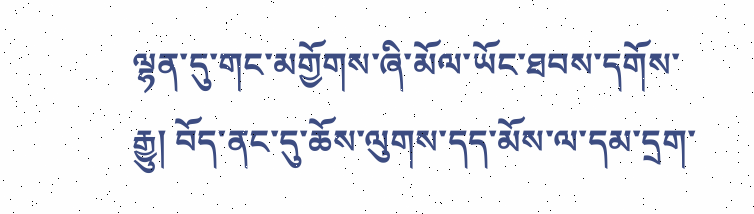ལྷན་དུ་གང་མགྱོགས་ཞི་མོལ་ཡོང་ཐབས་དགོས་རྒྱུ། བོད་ནང་དུ་ཆོས་ལུགས་དད་མོས་ལ་དམ་དྲག་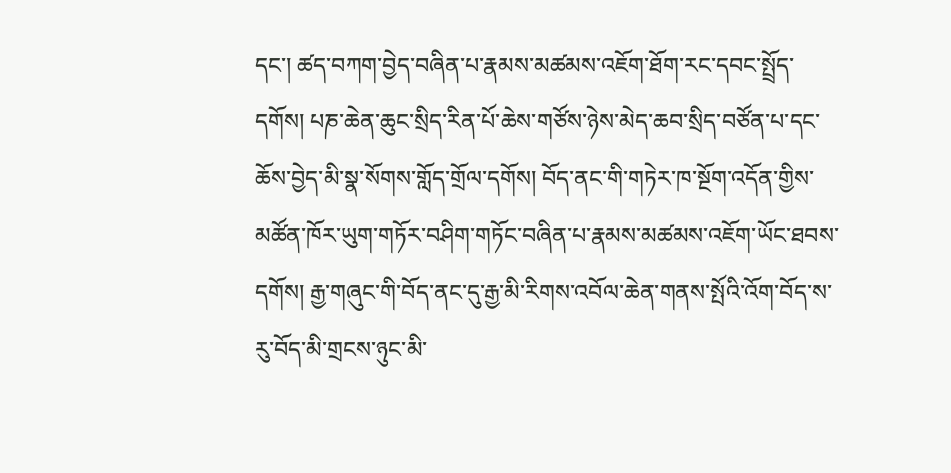དང་། ཚད་བཀག་བྱེད་བཞིན་པ་རྣམས་མཚམས་འཇོག་ཐོག་རང་དབང་སྤྲོད་དགོས། པཎ་ཆེན་ཆུང་སྲིད་རིན་པོ་ཆེས་གཙོས་ཉེས་མེད་ཆབ་སྲིད་བཙོན་པ་དང་ཆོས་བྱེད་མི་སྣ་སོགས་གློད་གྲོལ་དགོས། བོད་ནང་གི་གཏེར་ཁ་སྔོག་འདོན་གྱིས་མཚོན་ཁོར་ཡུག་གཏོར་བཤིག་གཏོང་བཞིན་པ་རྣམས་མཚམས་འཇོག་ཡོང་ཐབས་དགོས། རྒྱ་གཞུང་གི་བོད་ནང་དུ་རྒྱ་མི་རིགས་འབོལ་ཆེན་གནས་སྤོའི་འོག་བོད་ས་རུ་བོད་མི་གྲངས་ཉུང་མི་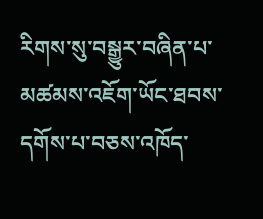རིགས་སུ་བསྒྱུར་བཞིན་པ་མཚམས་འཇོག་ཡོང་ཐབས་དགོས་པ་བཅས་འཁོད་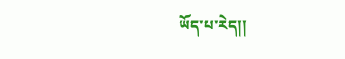ཡོད་པ་རེད།།